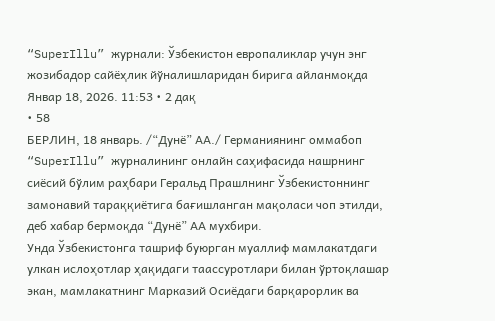“SuperIllu” журнали: Ўзбекистон европаликлар учун энг жозибадор сайёҳлик йўналишларидан бирига айланмоқда
Январ 18, 2026. 11:53 • 2 дақ
• 58
БЕРЛИН, 18 январь. /“Дунё” АА./ Германиянинг оммабоп “SuperIllu” журналининг онлайн саҳифасида нашрнинг сиёсий бўлим раҳбари Геральд Прашлнинг Ўзбекистоннинг замонавий тараққиётига бағишланган мақоласи чоп этилди, деб хабар бермоқда “Дунё” АА мухбири.
Унда Ўзбекистонга ташриф буюрган муаллиф мамлакатдаги улкан ислоҳотлар ҳақидаги таассуротлари билан ўртоқлашар экан, мамлакатнинг Марказий Осиёдаги барқарорлик ва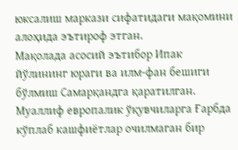юксалиш маркази сифатидаги мақомини алоҳида эътироф этган.
Мақолада асосий эътибор Ипак йўлининг юраги ва илм-фан бешиги бўлмиш Самарқандга қаратилган. Муаллиф европалик ўқувчиларга Ғарбда кўплаб кашфиётлар очилмаган бир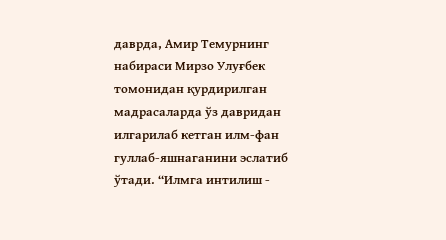даврда, Амир Темурнинг набираси Мирзо Улуғбек томонидан қурдирилган мадрасаларда ўз давридан илгарилаб кетган илм-фан гуллаб-яшнаганини эслатиб ўтади. “Илмга интилиш -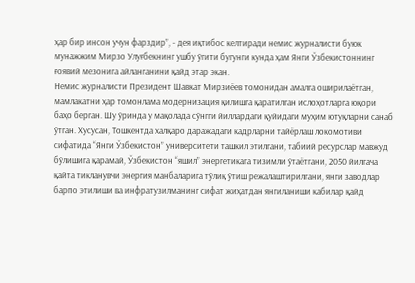ҳар бир инсон учун фарздир”, - дея иқтибос келтиради немис журналисти буюк мунажжим Мирзо Улуғбекнинг ушбу ўгити бугунги кунда ҳам Янги Ўзбекистоннинг ғоявий мезонига айланганини қайд этар экан.
Немис журналисти Президент Шавкат Мирзиёев томонидан амалга оширилаётган, мамлакатни ҳар томонлама модернизация қилишга қаратилган ислоҳотларга юқори баҳо берган. Шу ўринда у мақолада сўнгги йиллардаги қуйидаги муҳим ютуқларни санаб ўтган. Хусусан, Тошкентда халқаро даражадаги кадрларни тайёрлаш локомотиви сифатида “Янги Ўзбекистон” университети ташкил этилгани, табиий ресурслар мавжуд бўлишига қарамай, Ўзбекистон “яшил” энергетикага тизимли ўтаётгани, 2050 йилгача қайта тикланувчи энергия манбаларига тўлиқ ўтиш режалаштирилгани, янги заводлар барпо этилиши ва инфратузилманинг сифат жиҳатдан янгиланиши кабилар қайд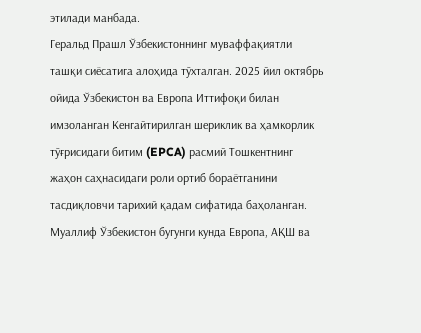этилади манбада.
Геральд Прашл Ўзбекистоннинг муваффақиятли ташқи сиёсатига алоҳида тўхталган. 2025 йил октябрь ойида Ўзбекистон ва Европа Иттифоқи билан имзоланган Кенгайтирилган шериклик ва ҳамкорлик тўғрисидаги битим (EPCA) расмий Тошкентнинг жаҳон саҳнасидаги роли ортиб бораётганини тасдиқловчи тарихий қадам сифатида баҳоланган.
Муаллиф Ўзбекистон бугунги кунда Европа, АҚШ ва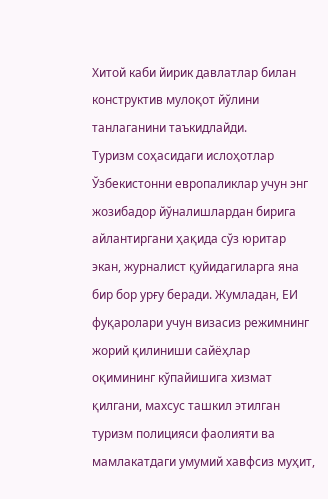Хитой каби йирик давлатлар билан конструктив мулоқот йўлини танлаганини таъкидлайди.
Туризм соҳасидаги ислоҳотлар Ўзбекистонни европаликлар учун энг жозибадор йўналишлардан бирига айлантиргани ҳақида сўз юритар экан, журналист қуйидагиларга яна бир бор урғу беради. Жумладан, ЕИ фуқаролари учун визасиз режимнинг жорий қилиниши сайёҳлар оқимининг кўпайишига хизмат қилгани, махсус ташкил этилган туризм полицияси фаолияти ва мамлакатдаги умумий хавфсиз муҳит,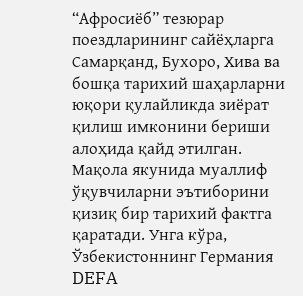“Афросиёб” тезюрар поездларининг сайёҳларга Самарқанд, Бухоро, Хива ва бошқа тарихий шаҳарларни юқори қулайликда зиёрат қилиш имконини бериши алоҳида қайд этилган.
Мақола якунида муаллиф ўқувчиларни эътиборини қизиқ бир тарихий фактга қаратади. Унга кўра, Ўзбекистоннинг Германия DEFA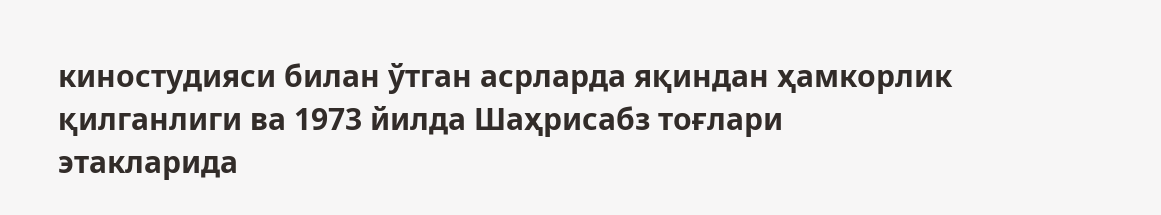киностудияси билан ўтган асрларда яқиндан ҳамкорлик қилганлиги ва 1973 йилда Шаҳрисабз тоғлари этакларида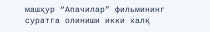машҳур “Апачилар” фильмининг суратга олиниши икки халқ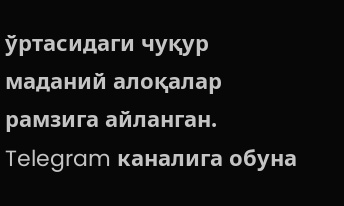ўртасидаги чуқур маданий алоқалар рамзига айланган.
Telegram каналига обуна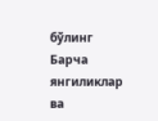бўлинг
Барча янгиликлар ва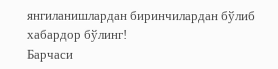янгиланишлардан биринчилардан бўлиб хабардор бўлинг!
Барчаси